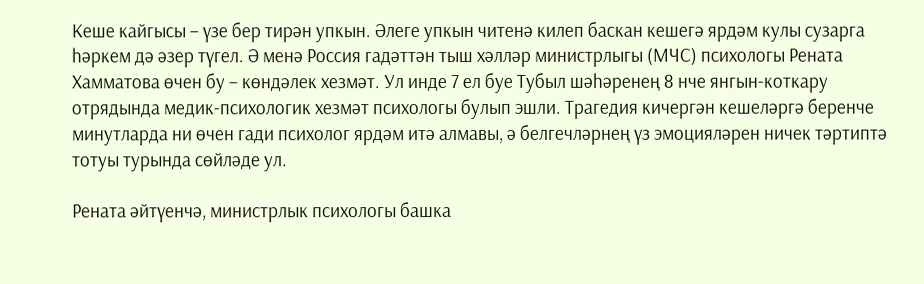Кеше кайгысы – үзе бер тирән упкын. Әлеге упкын читенә килеп баскан кешегә ярдәм кулы сузарга һәркем дә әзер түгел. Ә менә Россия гадәттән тыш хәлләр министрлыгы (МЧС) психологы Рената Хамматова өчен бу – көндәлек хезмәт. Ул инде 7 ел буе Тубыл шәһәренең 8 нче янгын-коткару отрядында медик-психологик хезмәт психологы булып эшли. Трагедия кичергән кешеләргә беренче минутларда ни өчен гади психолог ярдәм итә алмавы, ә белгечләрнең үз эмоцияләрен ничек тәртиптә тотуы турында сөйләде ул.

Рената әйтүенчә, министрлык психологы башка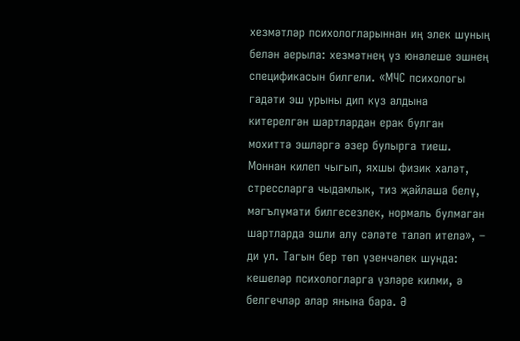хезмәтләр психологларыннан иң элек шуның белән аерыла: хезмәтнең үз юнәлеше эшнең спецификасын билгели. «МЧС психологы гадәти эш урыны дип күз алдына китерелгән шартлардан ерак булган мохиттә эшләргә әзер булырга тиеш. Моннан килеп чыгып, яхшы физик халәт, стрессларга чыдамлык, тиз җайлаша белү, мәгълүмати билгесезлек, нормаль булмаган шартларда эшли алу сәләте таләп ителә», – ди ул. Тагын бер төп үзенчәлек шунда: кешеләр психологларга үзләре килми, ә белгечләр алар янына бара. Ә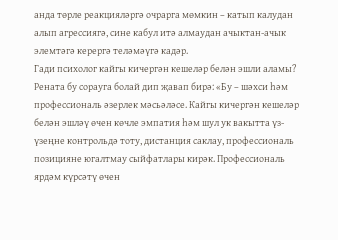анда төрле реакцияләргә очрарга мөмкин – катып калудан алып агрессиягә, сине кабул итә алмаудан ачыктан-ачык элемтәгә керергә теләмәүгә кадәр.
Гади психолог кайгы кичергән кешеләр белән эшли аламы? Рената бу сорауга болай дип җавап бирә: «Бу – шәхси һәм профессиональ әзерлек мәсьәләсе. Кайгы кичергән кешеләр белән эшләү өчен көчле эмпатия һәм шул ук вакытта үз-үзеңне контрольдә тоту, дистанция саклау, профессиональ позицияне югалтмау сыйфатлары кирәк. Профессиональ ярдәм күрсәтү өчен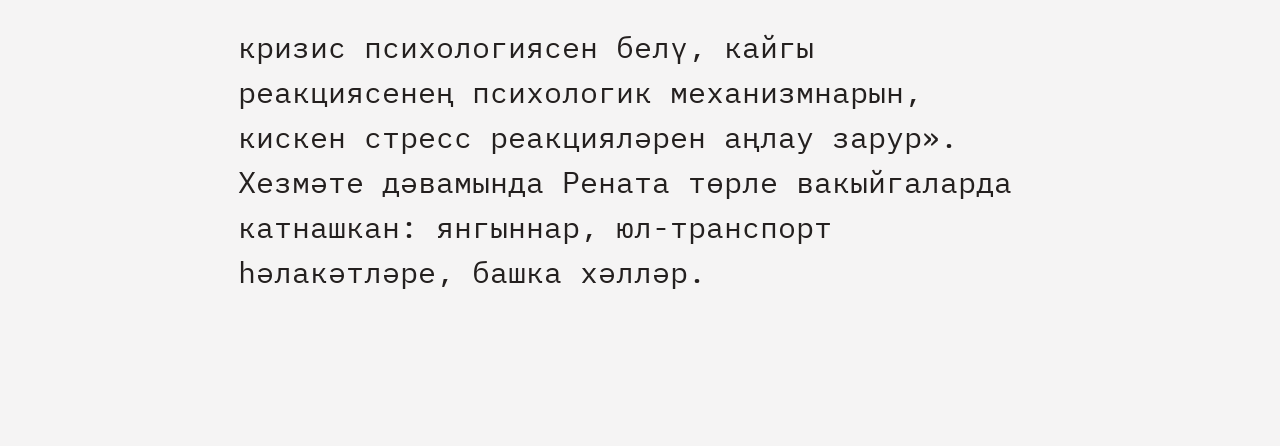кризис психологиясен белү, кайгы реакциясенең психологик механизмнарын, кискен стресс реакцияләрен аңлау зарур».
Хезмәте дәвамында Рената төрле вакыйгаларда катнашкан: янгыннар, юл-транспорт һәлакәтләре, башка хәлләр.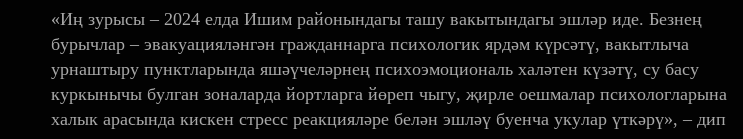«Иң зурысы – 2024 елда Ишим районындагы ташу вакытындагы эшләр иде. Безнең бурычлар – эвакуацияләнгән гражданнарга психологик ярдәм күрсәтү, вакытлыча урнаштыру пунктларында яшәүчеләрнең психоэмоциональ халәтен күзәтү, су басу куркынычы булган зоналарда йортларга йөреп чыгу, җирле оешмалар психологларына халык арасында кискен стресс реакцияләре белән эшләү буенча укулар үткәрү», – дип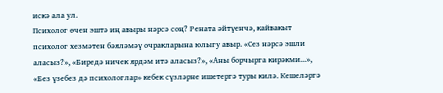искә ала ул.
Психолог өчен эштә иң авыры нәрсә соң? Рената әйтүенчә, кайвакыт психолог хезмәтен бәяләмәү очракларына юлыгу авыр. «Сез нәрсә эшли аласыз?», «Биредә ничек ярдәм итә аласыз?», «Аны борчырга кирәкми...», «Без үзебез дә психологлар» кебек сүзләрне ишетергә туры килә. Кешеләргә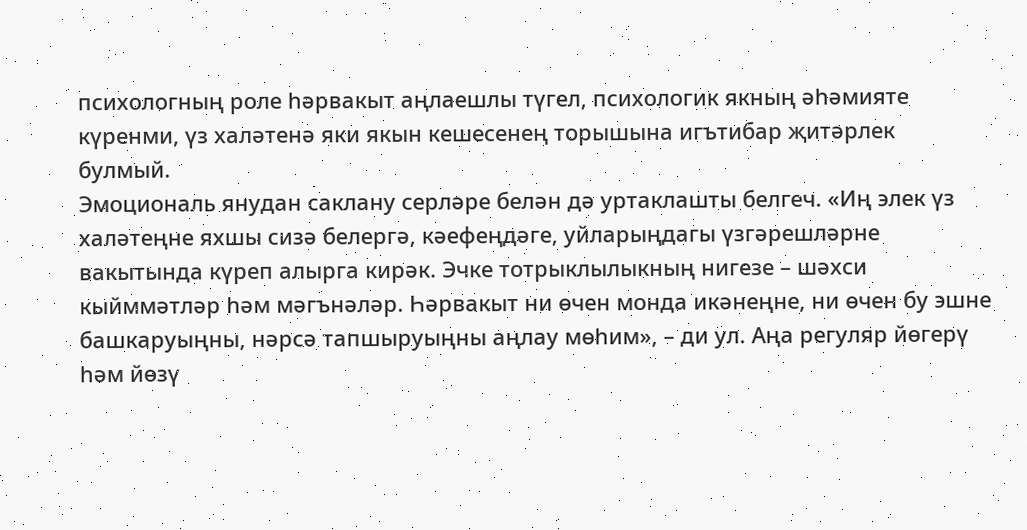психологның роле һәрвакыт аңлаешлы түгел, психологик якның әһәмияте күренми, үз халәтенә яки якын кешесенең торышына игътибар җитәрлек булмый.
Эмоциональ янудан саклану серләре белән дә уртаклашты белгеч. «Иң элек үз халәтеңне яхшы сизә белергә, кәефеңдәге, уйларыңдагы үзгәрешләрне вакытында күреп алырга кирәк. Эчке тотрыклылыкның нигезе – шәхси кыйммәтләр һәм мәгънәләр. Һәрвакыт ни өчен монда икәнеңне, ни өчен бу эшне башкаруыңны, нәрсә тапшыруыңны аңлау мөһим», – ди ул. Аңа регуляр йөгерү һәм йөзү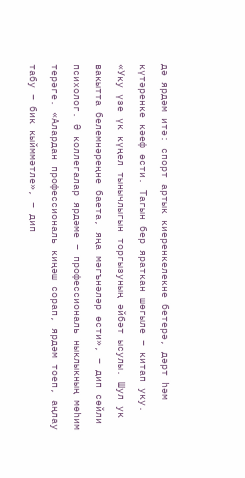дә ярдәм итә: спорт артык киеренкелекне бетерә, дәрт һәм күтәренке кәеф өсти. Тагын бер яраткан шөгыле – китап уку. «Уку үзе үк күңел тынычлыгын торгызуның әйбәт ысулы. Шул ук вакытта белемнәреңне баета, яңа мәгънәләр өсти», – дип сөйли психолог. Ә коллегалар ярдәме – профессиональ ныклыкның мөһим терәге. «Алардан профессиональ киңәш сорап, ярдәм тоеп, аңлау табу – бик кыйммәтле», – дип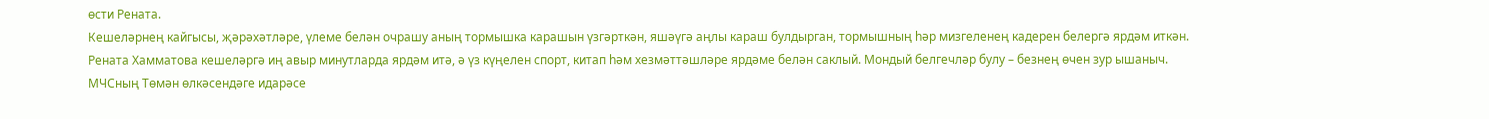өсти Рената.
Кешеләрнең кайгысы, җәрәхәтләре, үлеме белән очрашу аның тормышка карашын үзгәрткән, яшәүгә аңлы караш булдырган, тормышның һәр мизгеленең кадерен белергә ярдәм иткән.
Рената Хамматова кешеләргә иң авыр минутларда ярдәм итә, ә үз күңелен спорт, китап һәм хезмәттәшләре ярдәме белән саклый. Мондый белгечләр булу – безнең өчен зур ышаныч.
МЧСның Төмән өлкәсендәге идарәсе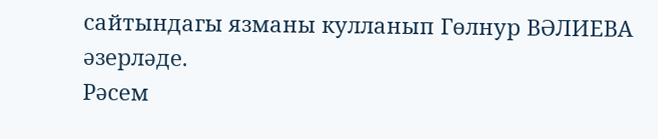сайтындагы язманы кулланып Гөлнур ВӘЛИЕВА әзерләде.
Рәсем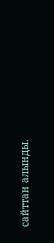сайттан алынды.